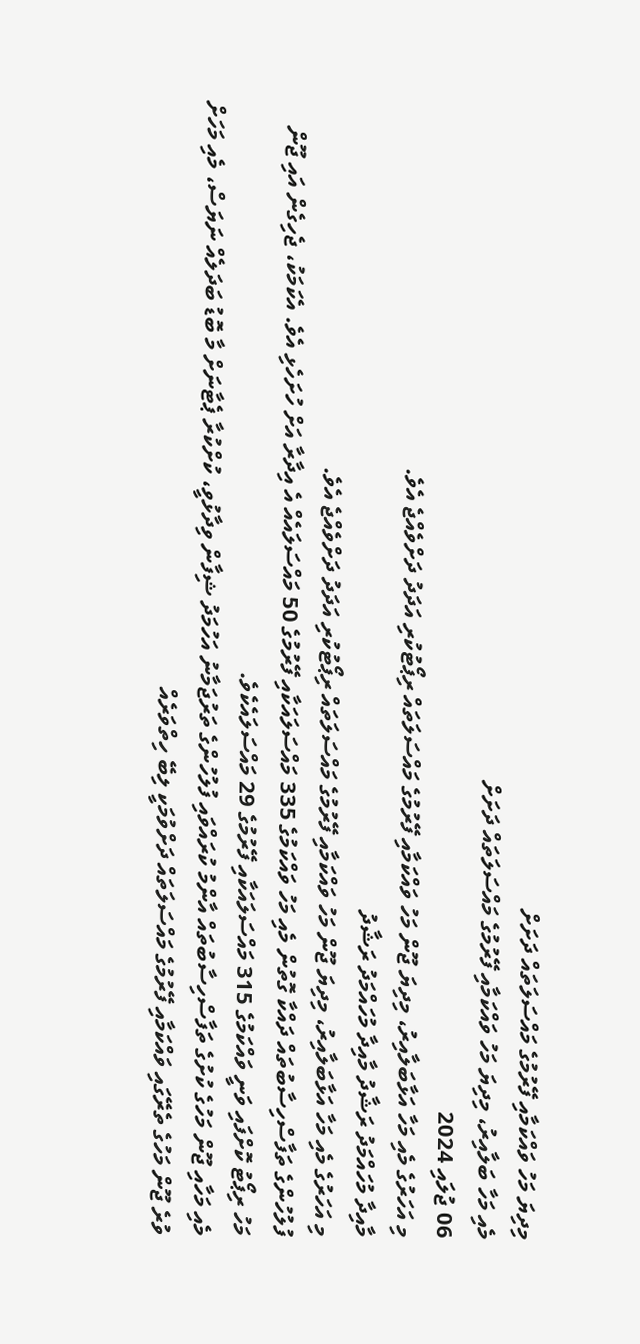މިދިޔަ މަހު ވައްކަމާއި ފޭރުމުގެ މައްސަލަތައް ދަށަށް
މެއި މަހާ ބަލާއިރު، މިދިޔަ މަހު ވައްކަމާއި ފޭރުމުގެ މައްސަލަތައް ދަށަށް
06 ޖުލައި 2024
މި އަހަރުގެ މެއި މަހާ އަޅާބަލާއިރު، މިދިޔަ ޖޫން މަހު ވައްކަމާއި ފޭރުމުގެ މައްސަލަތައް ރިޕޯޓުކުރި އަދަދު ދަށްވެއްޖެ އެވެ.
މާއިދާ މުހައްމަދު ރަޝާދު މާއިދާ މުހައްމަދު ރަޝާދު
މި އަހަރުގެ މެއި މަހާ އަޅާބަލާއިރު، މިދިޔަ ޖޫން މަހު ވައްކަމާއި ފޭރުމުގެ މައްސަލަތައް ރިޕޯޓުކުރި އަދަދު ދަށްވެއްޖެ އެވެ.
ފުލުހުންގެ ތަފާސްހިސާބުތައް ދައްކާ ގޮތުން މެއި މަހު ވައްކަމުގެ 335 މައްސަލައަކާއި ފޭރުމުގެ 50 މައްސަލައެއް އެ އިދާރާ އަށް ހުށަހެޅި އެވެ. އެކަމަކު، ޖެހިގެން އައި ޖޫން މަހު ރިޕޯޓު ކޮށްފައި ވަނީ ވައްކަމުގެ 315 މައްސަލައަކާއި ފޭރުމުގެ 29 މައްސަލައެކެވެ.
މެއި މަހާއި ޖޫން މަހުގެ ކުށުގެ ތަފާސްހިސާބުތައް އާންމު ކުރައްވައި ފުލުހުންގެ ތަރުޖަމާނު އަހުމަދު ޝިފާން ވިދާޅުވީ، ކުށްކުރާ ޕެޓާނަށް މާ ބޮޑު ބަދަލެއް ނަޔަސް، މެއި މަހަށް ވުރެ ޖޫން މަހުގެ ތެރޭގައި ވައްކަމާއި ފޭރުމުގެ މައްސަލަތައް ދަށްވުމަކީ ލިބޭ ހިތްވަރެއް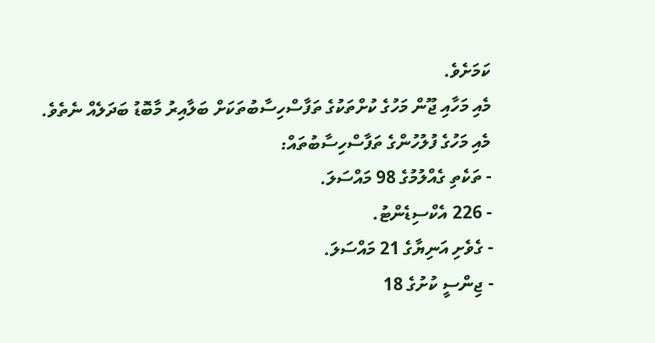ކަމަށެވެ.
މެއި މަހާއި ޖޫން މަހުގެ ކުށްތަކުގެ ތަފާސްހިސާބުތަކަށް ބަލާއިރު މާބޮޑު ބަދަލެއް ނެތެވެ.
މެއި މަހުގެ ފުލުހުންގެ ތަފާސްހިސާބުތައް:
- ތަކެތި ގެއްލުމުގެ 98 މައްސަލަ.
- 226 އެކްސިޑެންޓު.
- ގެވެށި އަނިޔާގެ 21 މައްސަލަ.
- ޖިންސީ ކުށުގެ 18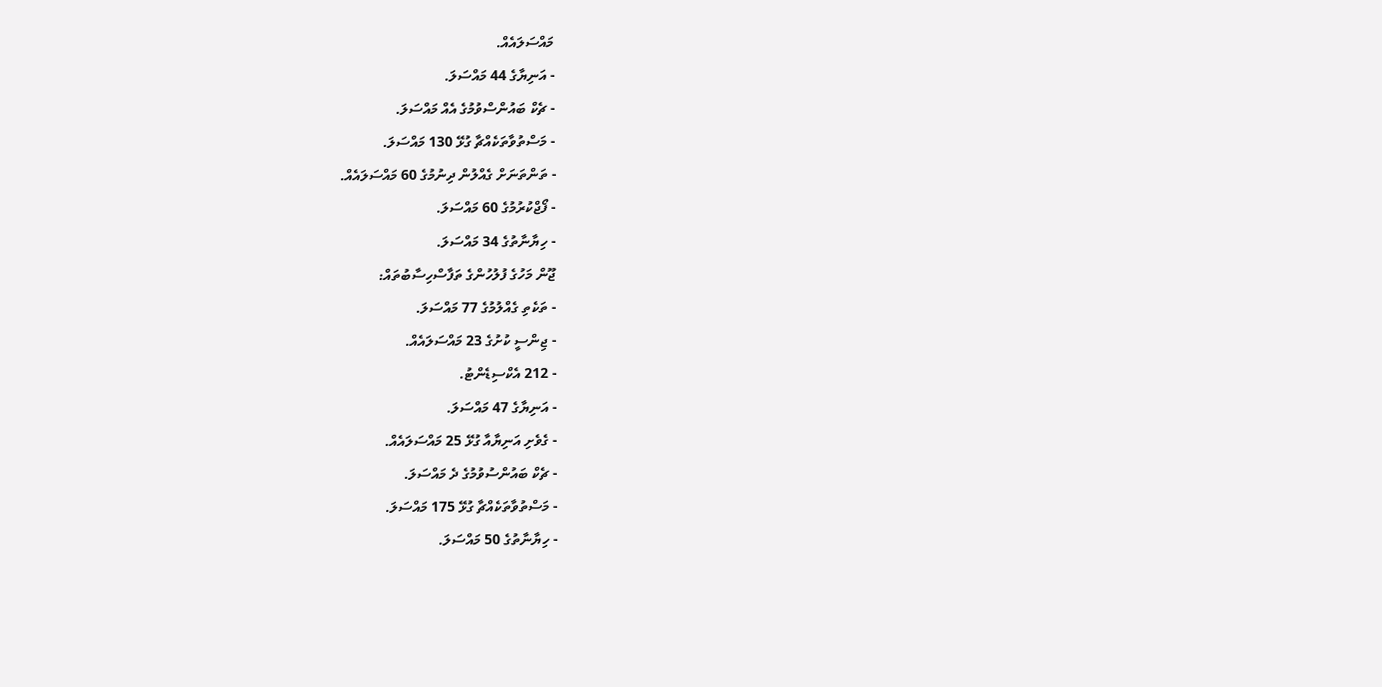މައްސަލައެއް.
- އަނިޔާގެ 44 މައްސަލަ.
- ޗެކް ބައުންސްވުމުގެ އެއް މައްސަލަ.
- މަސްތުވާތަކެއްޗާ ގުޅޭ 130 މައްސަލަ.
- ތަންތަނަށް ގެއްލުން ދިނުމުގެ 60 މައްސަލައެއް.
- ފޯޖްކުރުމުގެ 60 މައްސަލަ.
- ހިޔާނާތުގެ 34 މައްސަލަ.
ޖޫން މަހުގެ ފުލުހުންގެ ތަފާސްހިސާބުތައް:
- ތަކެތި ގެއްލުމުގެ 77 މައްސަލަ.
- ޖިންސީ ކުށުގެ 23 މައްސަލައެއް.
- 212 އެކްސިޑެންޓު.
- އަނިޔާގެ 47 މައްސަލަ.
- ގެވެށި އަނިޔާއާ ގުޅޭ 25 މައްސަލައެއް.
- ޗެކް ބައުންސުވުމުގެ ދެ މައްސަލަ.
- މަސްތުވާތަކެއްޗާ ގުޅޭ 175 މައްސަލަ.
- ހިޔާނާތުގެ 50 މައްސަލަ.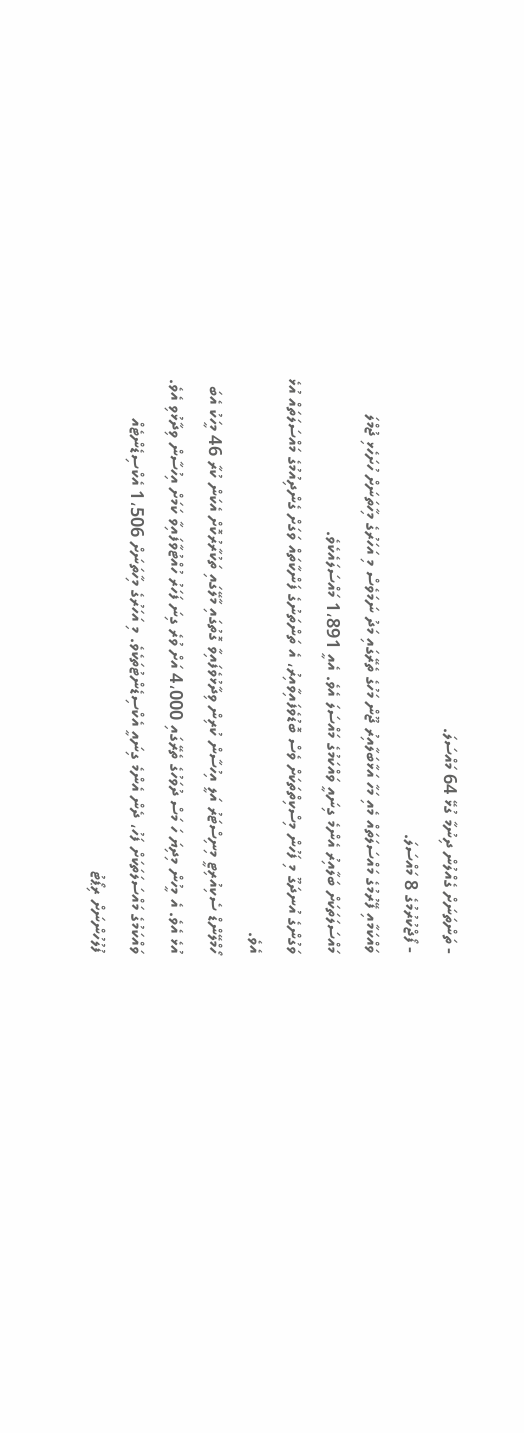- ތަންތަނަށް ގެއްލުން ދިނުމާ ގުޅޭ 64 މައްސަލަ.
- ފޯޖްކުރުމުގެ 8 މައްސަލަ.
ވައްކަމާއި ފޭރުމުގެ މައްސަލަތައް މެއި މަހާ އަޅާބަލާއިރު ޖޫން މަހުގެ ތެރޭގައި މަދު ނަމަވެސް މި އަހަރުގެ މިހާތަނަށް ހުށަހެޅި ޖުމްލަ މައްސަލަތަކަށް ބަލާއިރު އެންމެ ގިނައީ ވައްކަމުގެ މައްސަލަ އެވެ. އެއީ 1،891 މައްސަލައެކެވެ.
ވަގުންގެ އުނދަގޫ މި ފަހުން މިސްކިތްތަކަށް ވެސް ބޮޑުވެފައިވާއިރު، އެ ތަންތަނުގެ ފަންކާތައް ވަގަށް ގެންދިއުމުގެ މައްސަލަތައް އުޅެ އެވެ.
ހޯމްލޭންޑް ސެކިއުރިޓީ މިނިސްޓަރު އަލީ އިހުސާން ކުރިން ވިދާޅުވެފައިވާ ގޮތުގައި މާލޭގައި ތަކުރާރުކޮށް އެކަން ކުރާ 46 މީހަކު އެބަ އުޅެ އެވެ. އެ މީހުން މިދިޔަ ހަ މަސް ދުވަހުގެ ތެރޭގައި 4،000 އަށް ވުރެ ގިނަ ފަހަރު ހުއްޓުވާފައިވާ ކަމަށް އިހުސާން ވިދާޅުވި އެވެ.
ވައްކަމުގެ މައްސަލަތަކަށް ފަހު، ދެން އެންމެ ގިނައީ އެކްސިޑެންޓުތަކެވެ. މި އަހަރުގެ މިހާތަނަށް 1،506 އެކްސިޑެންޓެއް ފުލުހުންނަށް ރިޕޯޓު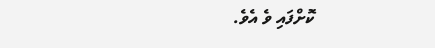ކޮށްފައި ވެ އެވެ.